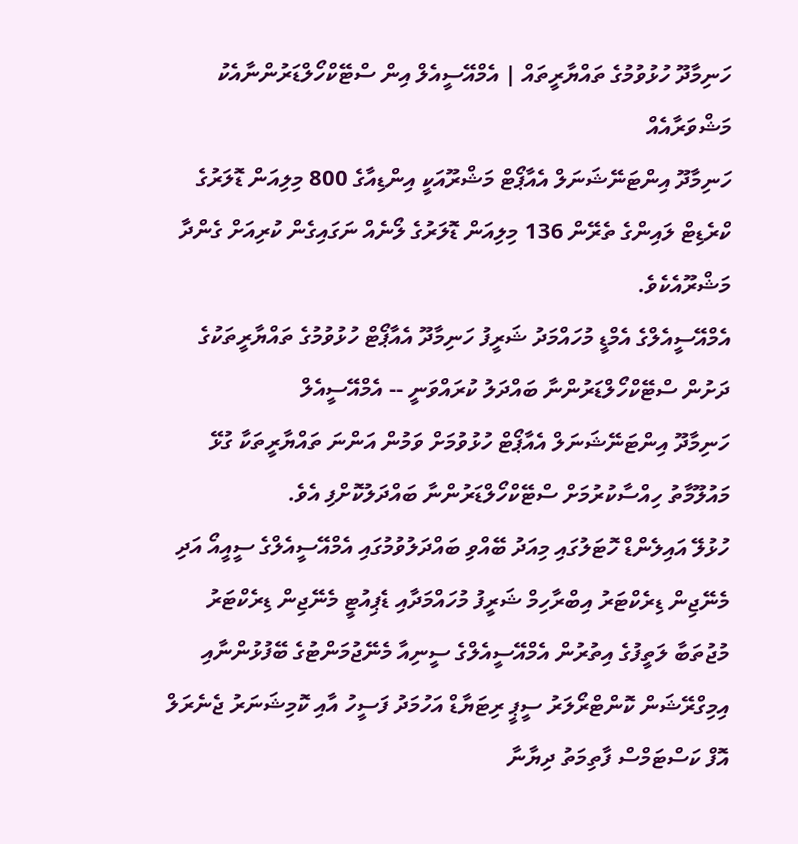ހަނިމާދޫ ހުޅުވުމުގެ ތައްޔާރީތައް | އެމްއޭސީއެލް އިން ސްޓޭކްހޯލްޑަރުންނާއެކު މަޝްވަރާއެއް
ހަނިމާދޫ އިންޓަނޭޝަނަލް އެއާޕޯޓް މަޝްރޫއަކީ އިންޑިއާގެ 800 މިލިއަން ޑޮލަރުގެ ކްރެޑިޓް ލައިންގެ ތެރޭން 136 މިލިއަން ޑޮލަރުގެ ލޯނެއް ނަގައިގެން ކުރިއަށް ގެންދާ މަޝްރޫއެކެވެ.
އެމްއޭސީއެލްގެ އެމްޑީ މުހައްމަދު ޝަރީފު ހަނިމާދޫ އެއާޕޯޓް ހުޅުވުމުގެ ތައްޔާރީތަކުގެ ދަށުން ސްޓޭކްހޯލްޑަރުންނާ ބައްދަލު ކުރައްވަނީ -- އެމްއޭސީއެލް
ހަނިމާދޫ އިންޓަނޭޝަނަލް އެއާޕޯޓް ހުޅުވުމަށް ވަމުން އަންނަ ތައްޔާރީތަކާ ގުޅޭ މައުލޫމާތު ހިއްސާކުރުމަށް ސްޓޭކްހޯލްޑަރުންނާ ބައްދަލުކޮށްފި އެވެ.
ހުޅުލޭ އައިލެންޑް ހޮޓަލުގައި މިއަދު ބޭއްވި ބައްދަލުވުމުގައި އެމްއޭސީއެލްގެ ސީއީއޯ އަދި މެނޭޖިން ޑިރެކްޓަރު އިބްރާހިމް ޝަރީފު މުހައްމަދާއި ޑެޕިއުޓީ މެނޭޖިން ޑިރެކްޓަރު މުޖުތަބާ ލަތީފުގެ އިތުރުން އެމްއޭސީއެލްގެ ސީނިއާ މެނޭޖުމަންޓުގެ ބޭފުޅުންނާއި އިމިގްރޭޝަން ކޮންޓްރޯލަރު ސީޕީ ރިޓަޔާޑް އަހުމަދު ފަސީހު އާއި ކޮމިޝަނަރު ޖެނެރަލް އޮފް ކަސްޓަމްސް ފާތިމަތު ދިޔާނާ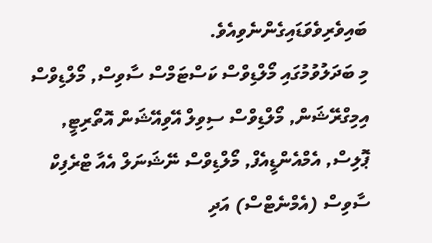ބައިވެރިވެވަޑައިގެންނެވިއެވެ.
މި ބަދަލުވުމުގައި މޯލްޑިވްސް ކަސްޓަމްސް ސާވިސް, މޯލްޑިވްސް އިމިގްރޭޝަން, މޯލްޑިވްސް ސިވިލް އޭވިއޭޝަން އޮތޯރިޓީ, ޕޮލިސް, އެމްއެންޑީއެފް, މޯލްޑިވްސް ނޭޝަނަލް އެއާ ޓްރެފިކް ސާވިސް (އެމްނެޓްސް) އަދި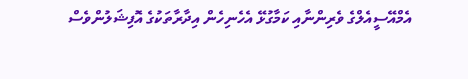އެމްއޭސީއެލްގެ ވެރިންނާއި ކަމާގުޅޭ އެހެނިހެން އިދާރާތަކުގެ އޮފިޝަލުންވެސް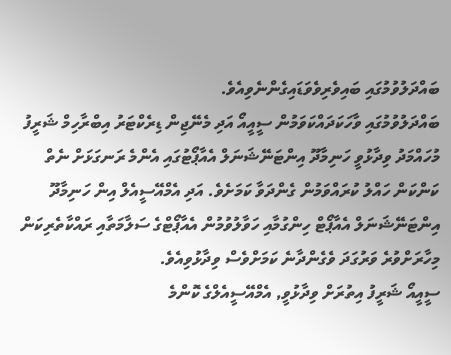ބައްދަލުވުމުގައި ބައިވެރިވެވަޑައިގެންނެވިއެވެ.
ބައްދަލުވުމުގައި ވާހަކަދައްކަވަމުން ސީއީއޯ އަދި މެނޭޖިން ޑިރެކްޓަރު އިބްރާހިމް ޝަރީފު މުހައްމަދު ވިދާޅުވީ ހަނިމާދޫ އިންޓަނޭޝަނަލް އެއާޕޯޓުގައި އެންމެ ރަނގަޅަށް ނެތް ކަންކަން ހައްލު ކުރައްވަމުން ގެންދަވާ ކަމަށެވެ. އަދި އެމްއޭސީއެލް އިން ހަނިމާދޫ އިންޓަނޭޝަނަލް އެއާޕޯޓް ހިންގުމާއި ހަވާލުވުމުން އެއާޕޯޓްގެ ސަލާމަތާއި ރައްކާތެރިކަން މިހާރަށްވުރެ ވަރުގަދަ ވެގެންދާނެ ކަމަށްވެސް ވިދާޅުވިއެވެ.
ސީއީއޯ ޝަރީފު އިތުރަށް ވިދާޅުވީ, އެމްއޭސީއެލްގެ ކޮންމެ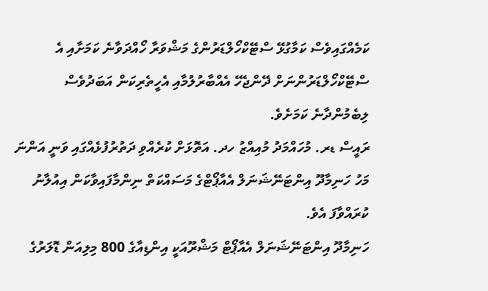ކަމެއްގައިވެސް ކަމާގުޅޭ ސްޓޭކްހޯލްޑަރުންގެ މަޝްވަރާ ހޯއްދަވާނެ ކަމަށާއި އެ ސްޓޭކްހޯލްޑަރުންނަށް ދޭންޖެހޭ އެއްބާރުލުމާއި އެހީތެރިކަން އަބަދުވެސް ލިބެމުންދާނެ ކަމަށެވެ.
ރައީސް ޑރ. މުހައްމަދު މުއިއްޒު ހދ. އަތޮޅަށް ކުރެއްވި ދަތުރުފުޅެއްގައި ވަނީ އަންނަ މަހު ހަނިމާދޫ އިންޓަނޭޝަނަލް އެއާޕޯޓްގެ މަސައްކަތް ނިންމާފައިވާކަން އިއުލާނު ކުރައްވާފަ އެވެ.
ހަނިމާދޫ އިންޓަނޭޝަނަލް އެއާޕޯޓް މަޝްރޫއަކީ އިންޑިއާގެ 800 މިލިއަން ޑޮލަރުގެ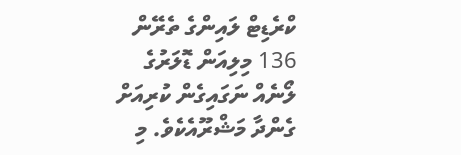ކްރެޑިޓް ލައިންގެ ތެރޭން 136 މިލިއަން ޑޮލަރުގެ ލޯނެއް ނަގައިގެން ކުރިއަށް ގެންދާ މަޝްރޫއެކެވެ. މި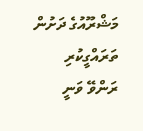މަޝްރޫއުގެ ދަށުން ތަރައްގީކުރި ރަންވޭ ވަނީ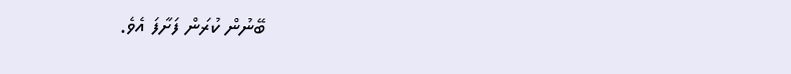ބޭނުން ކުރަން ފަށާފަ އެވެ.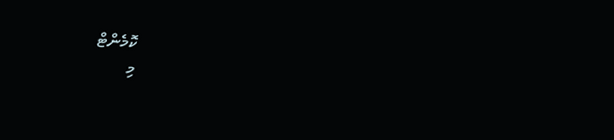ކޮމެންޓް
މި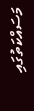މަސައްކަތުގައި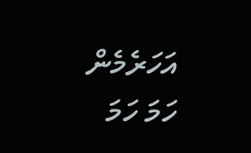އަހަރެމެން ހަމަ ހަމަ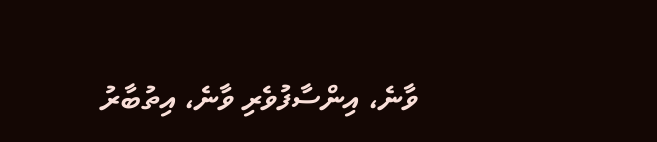ވާނެ، އިންސާފުވެރި ވާނެ، އިތުބާރު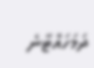ދަމަހައްޓާނެ